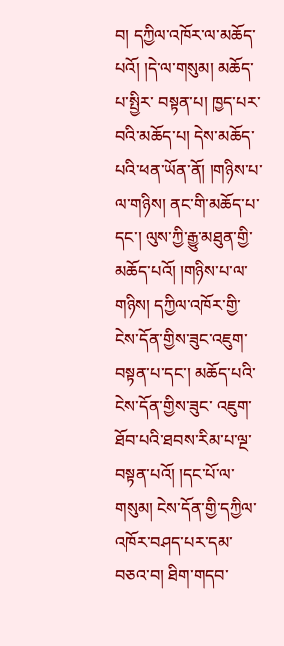བ། དཀྱིལ་འཁོར་ལ་མཆོད་པའོ། །དེ་ལ་གསུམ། མཆོད་པ་སྤྱིར་ བསྟན་པ། ཁྱད་པར་བའི་མཆོད་པ། དེས་མཆོད་པའི་ཕན་ཡོན་ནོ། །གཉིས་པ་ལ་གཉིས། ནང་གི་མཆོད་པ་དང་། ལུས་ཀྱི་རྒྱུ་མཐུན་གྱི་མཆོད་པའོ། །གཉིས་པ་ལ་གཉིས། དཀྱིལ་འཁོར་གྱི་ངེས་དོན་གྱིས་ཟུང་འཇུག་བསྟན་པ་དང་། མཆོད་པའི་ངེས་དོན་གྱིས་ཟུང་ འཇུག་ཐོབ་པའི་ཐབས་རིམ་པ་ལྔ་བསྟན་པའོ། །དང་པོ་ལ་གསུམ། ངེས་དོན་གྱི་དཀྱིལ་འཁོར་བཤད་པར་དམ་བཅའ་བ། ཐིག་གདབ་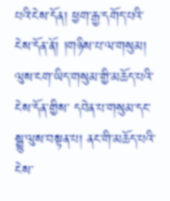པའི་ངེས་དོན། ཕྱག་རྒྱ་དགོད་པའི་ངེས་དོན་ནོ། །གཉིས་པ་ལ་གསུམ། ལུས་ངག་ཡིད་གསུམ་གྱི་མཆོད་པའི་ངེས་དོན་གྱིས་ དབེན་པ་གསུམ་དང་སྒྱུ་ལུས་བསྟན་པ། ནང་གི་མཆོད་པའི་ངེས་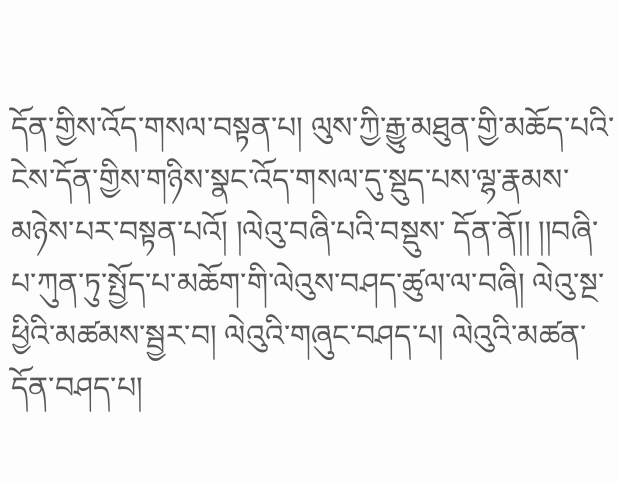དོན་གྱིས་འོད་གསལ་བསྟན་པ། ལུས་ཀྱི་རྒྱུ་མཐུན་གྱི་མཆོད་པའི་ངེས་དོན་གྱིས་གཉིས་སྣང་འོད་གསལ་དུ་སྡུད་པས་ལྷ་རྣམས་མཉེས་པར་བསྟན་པའོ། །ལེའུ་བཞི་པའི་བསྡུས་ དོན་ནོ།། །།བཞི་པ་ཀུན་ཏུ་སྤྱོད་པ་མཆོག་གི་ལེའུས་བཤད་ཚུལ་ལ་བཞི། ལེའུ་སྔ་ཕྱིའི་མཚམས་སྦྱར་བ། ལེའུའི་གཞུང་བཤད་པ། ལེའུའི་མཚན་དོན་བཤད་པ།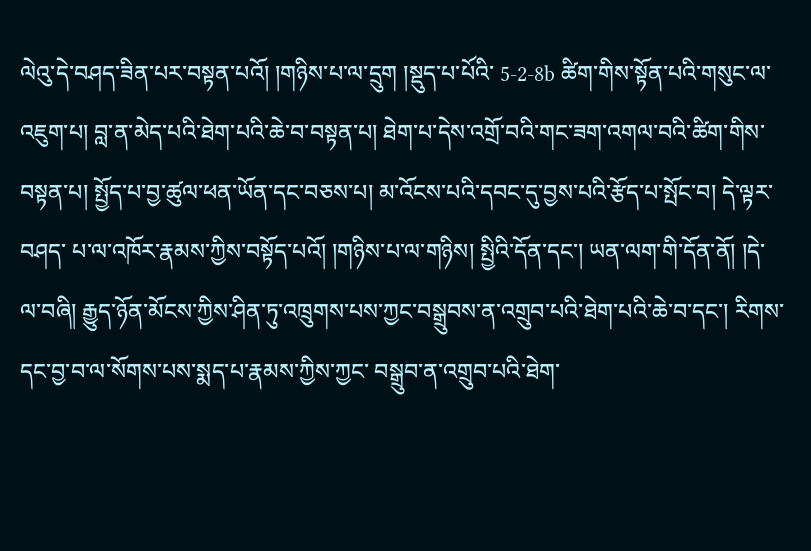ལེའུ་དེ་བཤད་ཟིན་པར་བསྟན་པའོ། །གཉིས་པ་ལ་དྲུག །སྡུད་པ་པོའི་ 5-2-8b ཚིག་གིས་སྟོན་པའི་གསུང་ལ་འཇུག་པ། བླ་ན་མེད་པའི་ཐེག་པའི་ཆེ་བ་བསྟན་པ། ཐེག་པ་དེས་འགྲོ་བའི་གང་ཟག་འགལ་བའི་ཚིག་གིས་བསྟན་པ། སྤྱོད་པ་བྱ་ཚུལ་ཕན་ཡོན་དང་བཅས་པ། མ་འོངས་པའི་དབང་དུ་བྱས་པའི་རྩོད་པ་སྤོང་བ། དེ་ལྟར་བཤད་ པ་ལ་འཁོར་རྣམས་ཀྱིས་བསྟོད་པའོ། །གཉིས་པ་ལ་གཉིས། སྤྱིའི་དོན་དང་། ཡན་ལག་གི་དོན་ནོ། །དེ་ལ་བཞི། རྒྱུད་ཉོན་མོངས་ཀྱིས་ཤིན་ཏུ་འཁྲུགས་པས་ཀྱང་བསྒྲུབས་ན་འགྲུབ་པའི་ཐེག་པའི་ཆེ་བ་དང་། རིགས་དང་བྱ་བ་ལ་སོགས་པས་སྨད་པ་རྣམས་ཀྱིས་ཀྱང་ བསྒྲུབ་ན་འགྲུབ་པའི་ཐེག་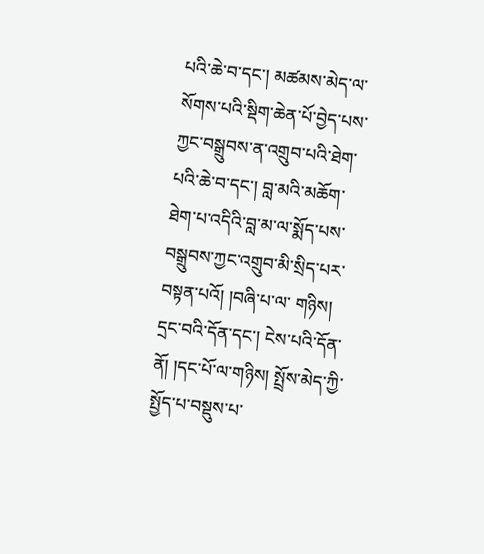པའི་ཆེ་བ་དང་། མཚམས་མེད་ལ་སོགས་པའི་སྡིག་ཆེན་པོ་བྱེད་པས་ཀྱང་བསྒྲུབས་ན་འགྲུབ་པའི་ཐེག་པའི་ཆེ་བ་དང་། བླ་མའི་མཆོག་ཐེག་པ་འདིའི་བླ་མ་ལ་སྨོད་པས་བསྒྲུབས་ཀྱང་འགྲུབ་མི་སྲིད་པར་བསྟན་པའོ། །བཞི་པ་ལ་ གཉིས། དྲང་བའི་དོན་དང་། ངེས་པའི་དོན་ནོ། །དང་པོ་ལ་གཉིས། སྤྲོས་མེད་ཀྱི་སྤྱོད་པ་བསྡུས་པ་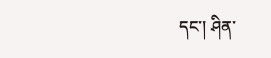དང་། ཤིན་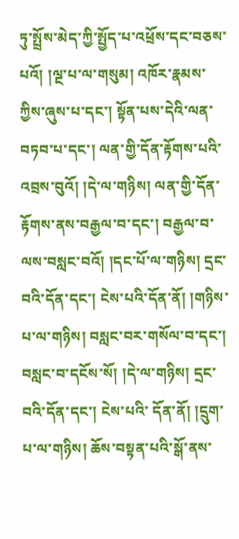ཏུ་སྤྲོས་མེད་ཀྱི་སྤྱོད་པ་འཕྲོས་དང་བཅས་པའོ། །ལྔ་པ་ལ་གསུམ། འཁོར་རྣམས་ཀྱིས་ཞུས་པ་དང་། སྟོན་པས་དེའི་ལན་བཏབ་པ་དང་། ལན་གྱི་དོན་རྟོགས་པའི་ འབྲས་བུའོ། །དེ་ལ་གཉིས། ལན་གྱི་དོན་རྟོགས་ནས་བརྒྱལ་བ་དང་། བརྒྱལ་བ་ལས་བསླང་བའོ། །དང་པོ་ལ་གཉིས། དྲང་བའི་དོན་དང་། ངེས་པའི་དོན་ནོ། །གཉིས་པ་ལ་གཉིས། བསླང་བར་གསོལ་བ་དང་། བསླང་བ་དངོས་སོ། །དེ་ལ་གཉིས། དྲང་བའི་དོན་དང་། ངེས་པའི་ དོན་ནོ། །དྲུག་པ་ལ་གཉིས། ཆོས་བསྟན་པའི་སྒོ་ནས་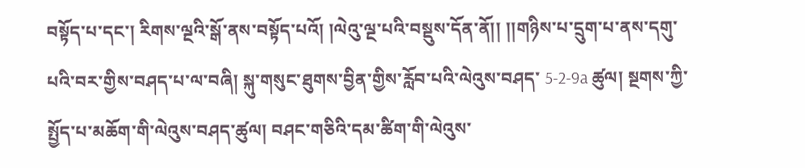བསྟོད་པ་དང་། རིགས་ལྔའི་སྒོ་ནས་བསྟོད་པའོ། །ལེའུ་ལྔ་པའི་བསྡུས་དོན་ནོ།། །།གཉིས་པ་དྲུག་པ་ནས་དགུ་པའི་བར་གྱིས་བཤད་པ་ལ་བཞི། སྐུ་གསུང་ཐུགས་བྱིན་གྱིས་རློབ་པའི་ལེའུས་བཤད་ 5-2-9a ཚུལ། སྔགས་ཀྱི་སྤྱོད་པ་མཆོག་གི་ལེའུས་བཤད་ཚུལ། བཤང་གཅིའི་དམ་ཚིག་གི་ལེའུས་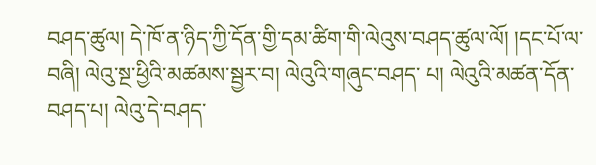བཤད་ཚུལ། དེ་ཁོ་ན་ཉིད་ཀྱི་དོན་གྱི་དམ་ཚིག་གི་ལེའུས་བཤད་ཚུལ་ལོ། །དང་པོ་ལ་བཞི། ལེའུ་སྔ་ཕྱིའི་མཚམས་སྦྱར་བ། ལེའུའི་གཞུང་བཤད་ པ། ལེའུའི་མཚན་དོན་བཤད་པ། ལེའུ་དེ་བཤད་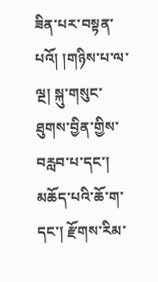ཟིན་པར་བསྟན་པའོ། །གཉིས་པ་ལ་ལྔ། སྐུ་གསུང་ཐུགས་བྱིན་གྱིས་བརླབ་པ་དང་། མཆོད་པའི་ཆོ་ག་དང་། རྫོགས་རིམ་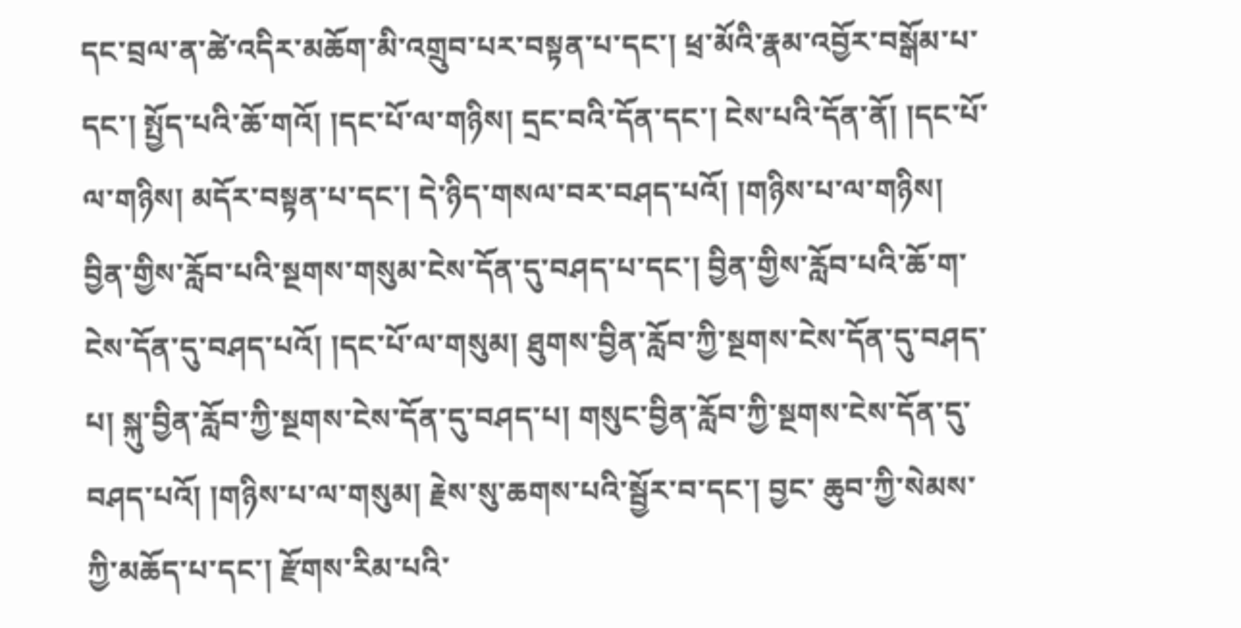དང་བྲལ་ན་ཚེ་འདིར་མཆོག་མི་འགྲུབ་པར་བསྟན་པ་དང་། ཕྲ་མོའི་རྣམ་འབྱོར་བསྒོམ་པ་དང་། སྤྱོད་པའི་ཆོ་གའོ། །དང་པོ་ལ་གཉིས། དྲང་བའི་དོན་དང་། ངེས་པའི་དོན་ནོ། །དང་པོ་ལ་གཉིས། མདོར་བསྟན་པ་དང་། དེ་ཉིད་གསལ་བར་བཤད་པའོ། །གཉིས་པ་ལ་གཉིས། བྱིན་གྱིས་རློབ་པའི་སྔགས་གསུམ་ངེས་དོན་དུ་བཤད་པ་དང་། བྱིན་གྱིས་རློབ་པའི་ཆོ་ག་ ངེས་དོན་དུ་བཤད་པའོ། །དང་པོ་ལ་གསུམ། ཐུགས་བྱིན་རློབ་ཀྱི་སྔགས་ངེས་དོན་དུ་བཤད་པ། སྐུ་བྱིན་རློབ་ཀྱི་སྔགས་ངེས་དོན་དུ་བཤད་པ། གསུང་བྱིན་རློབ་ཀྱི་སྔགས་ངེས་དོན་དུ་བཤད་པའོ། །གཉིས་པ་ལ་གསུམ། རྗེས་སུ་ཆགས་པའི་སྦྱོར་བ་དང་། བྱང་ ཆུབ་ཀྱི་སེམས་ཀྱི་མཆོད་པ་དང་། རྫོགས་རིམ་པའི་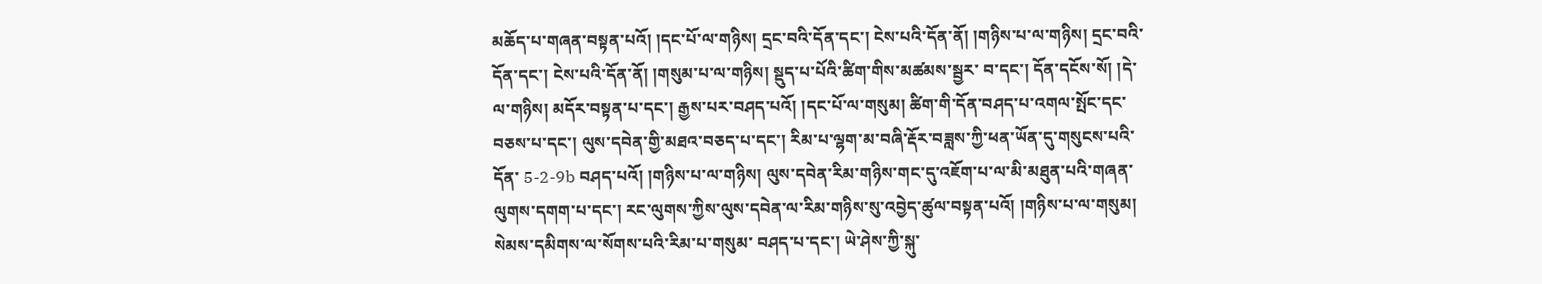མཆོད་པ་གཞན་བསྟན་པའོ། །དང་པོ་ལ་གཉིས། དྲང་བའི་དོན་དང་། ངེས་པའི་དོན་ནོ། །གཉིས་པ་ལ་གཉིས། དྲང་བའི་དོན་དང་། ངེས་པའི་དོན་ནོ། །གསུམ་པ་ལ་གཉིས། སྡུད་པ་པོའི་ཚིག་གིས་མཚམས་སྦྱར་ བ་དང་། དོན་དངོས་སོ། །དེ་ལ་གཉིས། མདོར་བསྟན་པ་དང་། རྒྱས་པར་བཤད་པའོ། །དང་པོ་ལ་གསུམ། ཚིག་གི་དོན་བཤད་པ་འགལ་སྤོང་དང་བཅས་པ་དང་། ལུས་དབེན་གྱི་མཐའ་བཅད་པ་དང་། རིམ་པ་ལྷག་མ་བཞི་རྡོར་བཟླས་ཀྱི་ཕན་ཡོན་དུ་གསུངས་པའི་དོན་ 5-2-9b བཤད་པའོ། །གཉིས་པ་ལ་གཉིས། ལུས་དབེན་རིམ་གཉིས་གང་དུ་འཇོག་པ་ལ་མི་མཐུན་པའི་གཞན་ལུགས་དགག་པ་དང་། རང་ལུགས་ཀྱིས་ལུས་དབེན་ལ་རིམ་གཉིས་སུ་འབྱེད་ཚུལ་བསྟན་པའོ། །གཉིས་པ་ལ་གསུམ། སེམས་དམིགས་ལ་སོགས་པའི་རིམ་པ་གསུམ་ བཤད་པ་དང་། ཡེ་ཤེས་ཀྱི་སྐུ་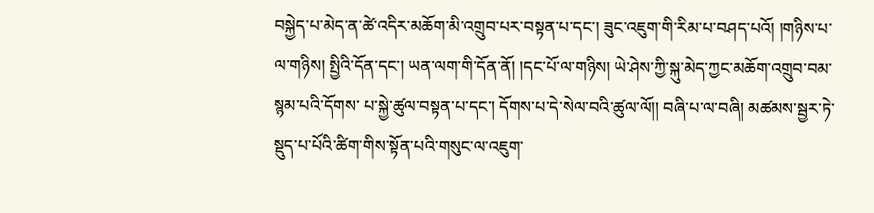བསྐྱེད་པ་མེད་ན་ཚེ་འདིར་མཆོག་མི་འགྲུབ་པར་བསྟན་པ་དང་། ཟུང་འཇུག་གི་རིམ་པ་བཤད་པའོ། །གཉིས་པ་ལ་གཉིས། སྤྱིའི་དོན་དང་། ཡན་ལག་གི་དོན་ནོ། །དང་པོ་ལ་གཉིས། ཡེ་ཤེས་ཀྱི་སྐུ་མེད་ཀྱང་མཆོག་འགྲུབ་བམ་སྙམ་པའི་དོགས་ པ་སྐྱེ་ཚུལ་བསྟན་པ་དང་། དོགས་པ་དེ་སེལ་བའི་ཚུལ་ལོ།། བཞི་པ་ལ་བཞི། མཚམས་སྦྱར་ཏེ་སྡུད་པ་པོའི་ཚིག་གིས་སྟོན་པའི་གསུང་ལ་འཇུག་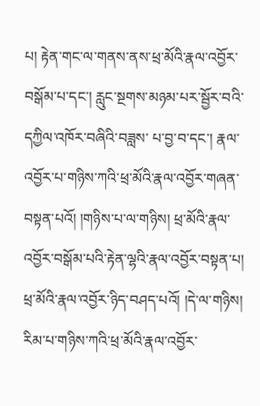པ། རྟེན་གང་ལ་གནས་ནས་ཕྲ་མོའི་རྣལ་འབྱོར་བསྒོམ་པ་དང་། རླུང་སྔགས་མཉམ་པར་སྦྱོར་བའི་དཀྱིལ་འཁོར་བཞིའི་བཟླས་ པ་བྱ་བ་དང་། རྣལ་འབྱོར་པ་གཉིས་ཀའི་ཕྲ་མོའི་རྣལ་འབྱོར་གཞན་བསྟན་པའོ། །གཉིས་པ་ལ་གཉིས། ཕྲ་མོའི་རྣལ་འབྱོར་བསྒོམ་པའི་རྟེན་ལྷའི་རྣལ་འབྱོར་བསྟན་པ། ཕྲ་མོའི་རྣལ་འབྱོར་ཉིད་བཤད་པའོ། །དེ་ལ་གཉིས། རིམ་པ་གཉིས་ཀའི་ཕྲ་མོའི་རྣལ་འབྱོར་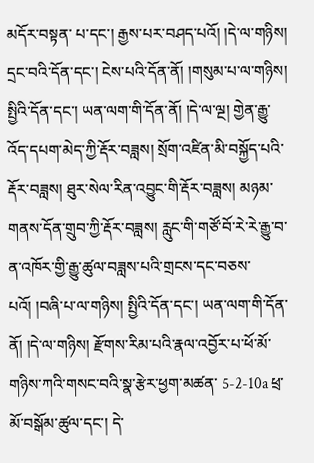མདོར་བསྟན་ པ་དང་། རྒྱས་པར་བཤད་པའོ། །དེ་ལ་གཉིས། དྲང་བའི་དོན་དང་། ངེས་པའི་དོན་ནོ། །གསུམ་པ་ལ་གཉིས། སྤྱིའི་དོན་དང་། ཡན་ལག་གི་དོན་ནོ། །དེ་ལ་ལྔ། གྱེན་རྒྱུ་འོད་དཔག་མེད་ཀྱི་རྡོར་བཟླས། སྲོག་འཛིན་མི་བསྐྱོད་པའི་རྡོར་བཟླས། ཐུར་སེལ་རིན་འབྱུང་གི་རྡོར་བཟླས། མཉམ་གནས་དོན་གྲུབ་ཀྱི་རྡོར་བཟླས། རླུང་གི་གཙོ་བོ་རེ་རེ་རྒྱུ་བ་ན་འཁོར་གྱི་རྒྱུ་ཚུལ་བཟླས་པའི་གྲངས་དང་བཅས་པའོ། །བཞི་པ་ལ་གཉིས། སྤྱིའི་དོན་དང་། ཡན་ལག་གི་དོན་ནོ། །དེ་ལ་གཉིས། རྫོགས་རིམ་པའི་རྣལ་འབྱོར་པ་ཕོ་མོ་གཉིས་ཀའི་གསང་བའི་སྣ་རྩེར་ཕྱག་མཚན་ 5-2-10a ཕྲ་མོ་བསྒོམ་ཚུལ་དང་། དེ་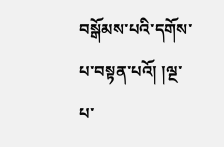བསྒོམས་པའི་དགོས་པ་བསྟན་པའོ། །ལྔ་པ་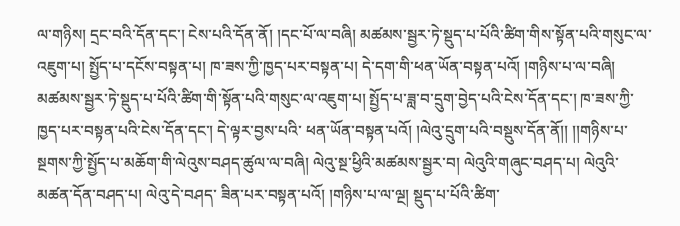ལ་གཉིས། དྲང་བའི་དོན་དང་། ངེས་པའི་དོན་ནོ། །དང་པོ་ལ་བཞི། མཚམས་སྦྱར་ཏེ་སྡུད་པ་པོའི་ཚིག་གིས་སྟོན་པའི་གསུང་ལ་འཇུག་པ། སྤྱོད་པ་དངོས་བསྟན་པ། ཁ་ཟས་ཀྱི་ཁྱད་པར་བསྟན་པ། དེ་དག་གི་ཕན་ཡོན་བསྟན་པའོ། །གཉིས་པ་ལ་བཞི། མཚམས་སྦྱར་ཏེ་སྡུད་པ་པོའི་ཚིག་གི་སྟོན་པའི་གསུང་ལ་འཇུག་པ། སྤྱོད་པ་ཟླ་བ་དྲུག་བྱེད་པའི་ངེས་དོན་དང་། ཁ་ཟས་ཀྱི་ཁྱད་པར་བསྟན་པའི་ངེས་དོན་དང་། དེ་ལྟར་བྱས་པའི་ ཕན་ཡོན་བསྟན་པའོ། །ལེའུ་དྲུག་པའི་བསྡུས་དོན་ནོ།། །།གཉིས་པ་སྔགས་ཀྱི་སྤྱོད་པ་མཆོག་གི་ལེའུས་བཤད་ཚུལ་ལ་བཞི། ལེའུ་སྔ་ཕྱིའི་མཚམས་སྦྱར་བ། ལེའུའི་གཞུང་བཤད་པ། ལེའུའི་མཚན་དོན་བཤད་པ། ལེའུ་དེ་བཤད་ ཟིན་པར་བསྟན་པའོ། །གཉིས་པ་ལ་ལྔ། སྡུད་པ་པོའི་ཚིག་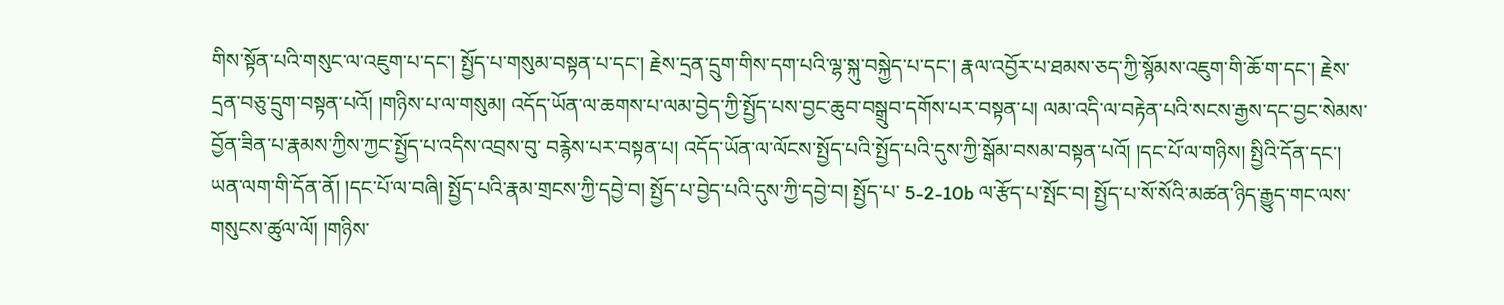གིས་སྟོན་པའི་གསུང་ལ་འཇུག་པ་དང་། སྤྱོད་པ་གསུམ་བསྟན་པ་དང་། རྗེས་དྲན་དྲུག་གིས་དག་པའི་ལྷ་སྐུ་བསྐྱེད་པ་དང་། རྣལ་འབྱོར་པ་ཐམས་ཅད་ཀྱི་སྙོམས་འཇུག་གི་ཆོ་ག་དང་། རྗེས་ དྲན་བཅུ་དྲུག་བསྟན་པའོ། །གཉིས་པ་ལ་གསུམ། འདོད་ཡོན་ལ་ཆགས་པ་ལམ་བྱེད་ཀྱི་སྤྱོད་པས་བྱང་ཆུབ་བསྒྲུབ་དགོས་པར་བསྟན་པ། ལམ་འདི་ལ་བརྟེན་པའི་སངས་རྒྱས་དང་བྱང་སེམས་བྱོན་ཟིན་པ་རྣམས་ཀྱིས་ཀྱང་སྤྱོད་པ་འདིས་འབྲས་བུ་ བརྙེས་པར་བསྟན་པ། འདོད་ཡོན་ལ་ལོངས་སྤྱོད་པའི་སྤྱོད་པའི་དུས་ཀྱི་སྒོམ་བསམ་བསྟན་པའོ། །དང་པོ་ལ་གཉིས། སྤྱིའི་དོན་དང་། ཡན་ལག་གི་དོན་ནོ། །དང་པོ་ལ་བཞི། སྤྱོད་པའི་རྣམ་གྲངས་ཀྱི་དབྱེ་བ། སྤྱོད་པ་བྱེད་པའི་དུས་ཀྱི་དབྱེ་བ། སྤྱོད་པ་ 5-2-10b ལ་རྩོད་པ་སྤོང་བ། སྤྱོད་པ་སོ་སོའི་མཚན་ཉིད་རྒྱུད་གང་ལས་གསུངས་ཚུལ་ལོ། །གཉིས་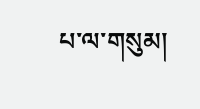པ་ལ་གསུམ།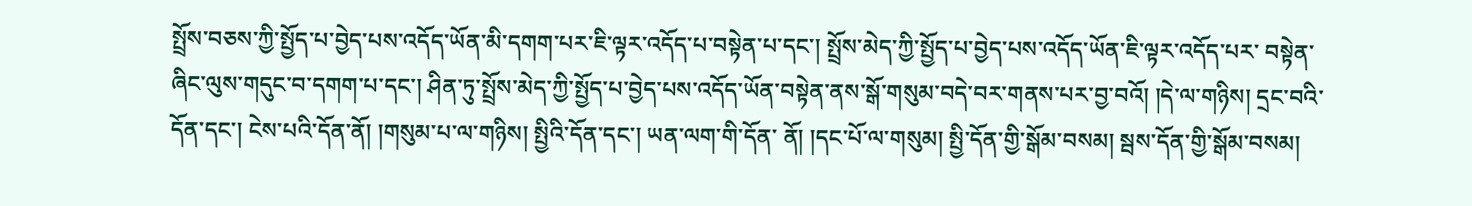སྤྲོས་བཅས་ཀྱི་སྤྱོད་པ་བྱེད་པས་འདོད་ཡོན་མི་དགག་པར་ཇི་ལྟར་འདོད་པ་བསྟེན་པ་དང་། སྤྲོས་མེད་ཀྱི་སྤྱོད་པ་བྱེད་པས་འདོད་ཡོན་ཇི་ལྟར་འདོད་པར་ བསྟེན་ཞིང་ལུས་གདུང་བ་དགག་པ་དང་། ཤིན་ཏུ་སྤྲོས་མེད་ཀྱི་སྤྱོད་པ་བྱེད་པས་འདོད་ཡོན་བསྟེན་ནས་སྒོ་གསུམ་བདེ་བར་གནས་པར་བྱ་བའོ། །དེ་ལ་གཉིས། དྲང་བའི་དོན་དང་། ངེས་པའི་དོན་ནོ། །གསུམ་པ་ལ་གཉིས། སྤྱིའི་དོན་དང་། ཡན་ལག་གི་དོན་ ནོ། །དང་པོ་ལ་གསུམ། སྤྱི་དོན་གྱི་སྒོམ་བསམ། སྦས་དོན་གྱི་སྒོམ་བསམ།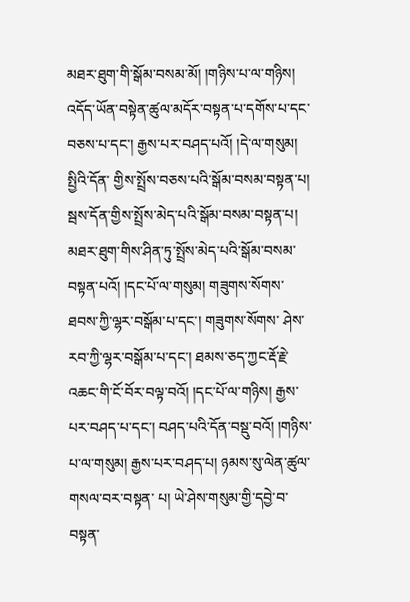མཐར་ཐུག་གི་སྒོམ་བསམ་མོ། །གཉིས་པ་ལ་གཉིས། འདོད་ཡོན་བསྟེན་ཚུལ་མདོར་བསྟན་པ་དགོས་པ་དང་བཅས་པ་དང་། རྒྱས་པར་བཤད་པའོ། །དེ་ལ་གསུམ། སྤྱིའི་དོན་ གྱིས་སྤྲོས་བཅས་པའི་སྒོམ་བསམ་བསྟན་པ། སྦས་དོན་གྱིས་སྤྲོས་མེད་པའི་སྒོམ་བསམ་བསྟན་པ། མཐར་ཐུག་གིས་ཤིན་ཏུ་སྤྲོས་མེད་པའི་སྒོམ་བསམ་བསྟན་པའོ། །དང་པོ་ལ་གསུམ། གཟུགས་སོགས་ཐབས་ཀྱི་ལྷར་བསྒོམ་པ་དང་། གཟུགས་སོགས་ ཤེས་རབ་ཀྱི་ལྷར་བསྒོམ་པ་དང་། ཐམས་ཅད་ཀྱང་རྡོ་རྗེ་འཆང་གི་ངོ་བོར་བལྟ་བའོ། །དང་པོ་ལ་གཉིས། རྒྱས་པར་བཤད་པ་དང་། བཤད་པའི་དོན་བསྡུ་བའོ། །གཉིས་པ་ལ་གསུམ། རྒྱས་པར་བཤད་པ། ཉམས་སུ་ལེན་ཚུལ་གསལ་བར་བསྟན་ པ། ཡེ་ཤེས་གསུམ་གྱི་དབྱེ་བ་བསྟན་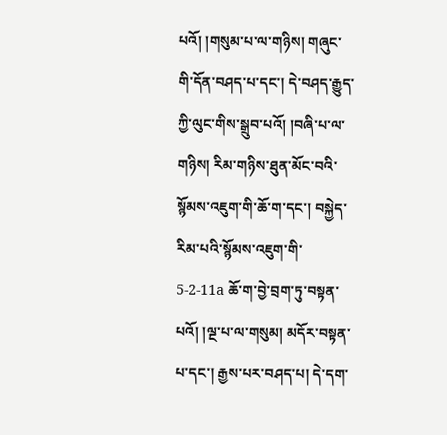པའོ། །གསུམ་པ་ལ་གཉིས། གཞུང་གི་དོན་བཤད་པ་དང་། དེ་བཤད་རྒྱུད་ཀྱི་ལུང་གིས་སྒྲུབ་པའོ། །བཞི་པ་ལ་གཉིས། རིམ་གཉིས་ཐུན་མོང་བའི་སྙོམས་འཇུག་གི་ཆོ་ག་དང་། བསྐྱེད་རིམ་པའི་སྙོམས་འཇུག་གི་ 5-2-11a ཆོ་ག་བྱེ་བྲག་ཏུ་བསྟན་པའོ། །ལྔ་པ་ལ་གསུམ། མདོར་བསྟན་པ་དང་། རྒྱས་པར་བཤད་པ། དེ་དག་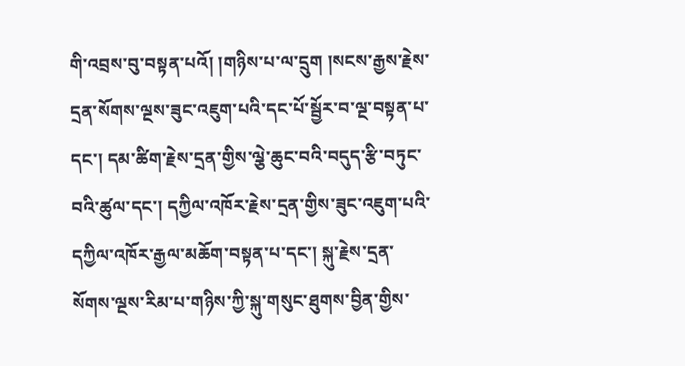གི་འབྲས་བུ་བསྟན་པའོ། །གཉིས་པ་ལ་དྲུག །སངས་རྒྱས་རྗེས་དྲན་སོགས་ལྔས་ཟུང་འཇུག་པའི་དང་པོ་སྦྱོར་བ་ལྔ་བསྟན་པ་ དང་། དམ་ཚིག་རྗེས་དྲན་གྱིས་ལྕེ་ཆུང་བའི་བདུད་རྩི་བཏུང་བའི་ཚུལ་དང་། དཀྱིལ་འཁོར་རྗེས་དྲན་གྱིས་ཟུང་འཇུག་པའི་དཀྱིལ་འཁོར་རྒྱལ་མཆོག་བསྟན་པ་དང་། སྐུ་རྗེས་དྲན་སོགས་ལྔས་རིམ་པ་གཉིས་ཀྱི་སྐུ་གསུང་ཐུགས་བྱིན་གྱིས་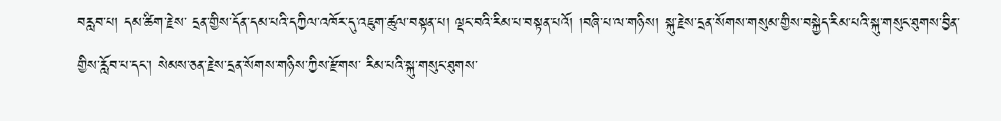བརླབ་པ། དམ་ཚིག་རྗེས་ དྲན་གྱིས་དོན་དམ་པའི་དཀྱིལ་འཁོར་དུ་འཇུག་ཚུལ་བསྟན་པ། ལྡང་བའི་རིམ་པ་བསྟན་པའོ། །བཞི་པ་ལ་གཉིས། སྐུ་རྗེས་དྲན་སོགས་གསུམ་གྱིས་བསྐྱེད་རིམ་པའི་སྐུ་གསུང་ཐུགས་བྱིན་གྱིས་རློབ་པ་དང་། སེམས་ཅན་རྗེས་དྲན་སོགས་གཉིས་ཀྱིས་རྫོགས་ རིམ་པའི་སྐུ་གསུང་ཐུགས་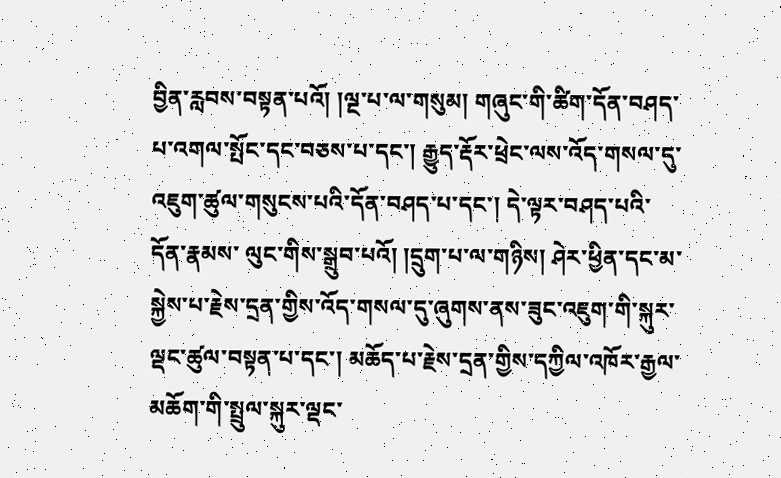བྱིན་རླབས་བསྟན་པའོ། །ལྔ་པ་ལ་གསུམ། གཞུང་གི་ཚིག་དོན་བཤད་པ་འགལ་སྤོང་དང་བཅས་པ་དང་། རྒྱུད་རྡོར་ཕྲེང་ལས་འོད་གསལ་དུ་འཇུག་ཚུལ་གསུངས་པའི་དོན་བཤད་པ་དང་། དེ་ལྟར་བཤད་པའི་དོན་རྣམས་ ལུང་གིས་སྒྲུབ་པའོ། །དྲུག་པ་ལ་གཉིས། ཤེར་ཕྱིན་དང་མ་སྐྱེས་པ་རྗེས་དྲན་གྱིས་འོད་གསལ་དུ་ཞུགས་ནས་ཟུང་འཇུག་གི་སྐུར་ལྡང་ཚུལ་བསྟན་པ་དང་། མཆོད་པ་རྗེས་དྲན་གྱིས་དཀྱིལ་འཁོར་རྒྱལ་མཆོག་གི་སྤྲུལ་སྐུར་ལྡང་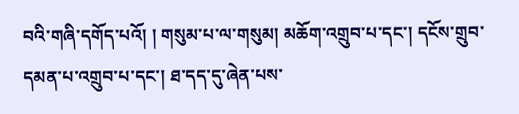བའི་གཞི་དགོད་པའོ། ། གསུམ་པ་ལ་གསུམ། མཆོག་འགྲུབ་པ་དང་། དངོས་གྲུབ་དམན་པ་འགྲུབ་པ་དང་། ཐ་དད་དུ་ཞེན་པས་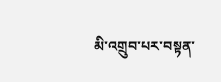མི་འགྲུབ་པར་བསྟན་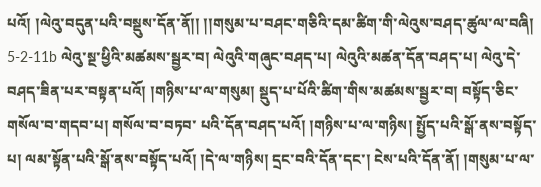པའོ། །ལེའུ་བདུན་པའི་བསྡུས་དོན་ནོ།། །།གསུམ་པ་བཤང་གཅིའི་དམ་ཚིག་གི་ལེའུས་བཤད་ཚུལ་ལ་བཞི། 5-2-11b ལེའུ་སྔ་ཕྱིའི་མཚམས་སྦྱར་བ། ལེའུའི་གཞུང་བཤད་པ། ལེའུའི་མཚན་དོན་བཤད་པ། ལེའུ་དེ་བཤད་ཟིན་པར་བསྟན་པའོ། །གཉིས་པ་ལ་གསུམ། སྡུད་པ་པོའི་ཚིག་གིས་མཚམས་སྦྱར་བ། བསྟོད་ཅིང་གསོལ་བ་གདབ་པ། གསོལ་བ་བཏབ་ པའི་དོན་བཤད་པའོ། །གཉིས་པ་ལ་གཉིས། སྤྱོད་པའི་སྒོ་ནས་བསྟོད་པ། ལམ་སྟོན་པའི་སྒོ་ནས་བསྟོད་པའོ། །དེ་ལ་གཉིས། དྲང་བའི་དོན་དང་། ངེས་པའི་དོན་ནོ། །གསུམ་པ་ལ་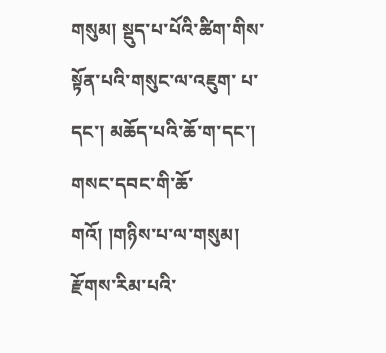གསུམ། སྡུད་པ་པོའི་ཚིག་གིས་སྟོན་པའི་གསུང་ལ་འཇུག་ པ་དང་། མཆོད་པའི་ཆོ་ག་དང་། གསང་དབང་གི་ཆོ་གའོ། །གཉིས་པ་ལ་གསུམ། རྫོགས་རིམ་པའི་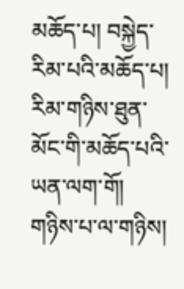མཆོད་པ། བསྐྱེད་རིམ་པའི་མཆོད་པ། རིམ་གཉིས་ཐུན་མོང་གི་མཆོད་པའི་ཡན་ལག་གོ། གཉིས་པ་ལ་གཉིས།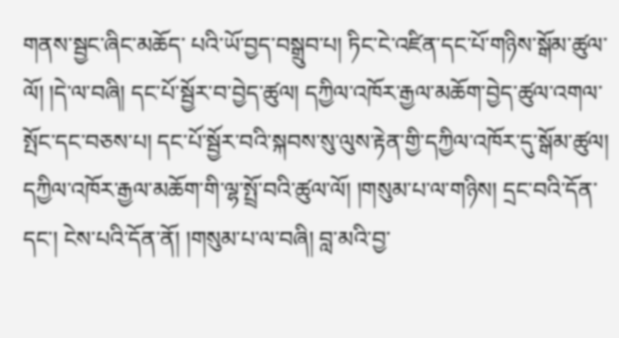གནས་སྦྱང་ཞིང་མཆོད་ པའི་ཡོ་བྱད་བསྒྲུབ་པ། ཏིང་ངེ་འཛིན་དང་པོ་གཉིས་སྒོམ་ཚུལ་ལོ། །དེ་ལ་བཞི། དང་པོ་སྦྱོར་བ་བྱེད་ཚུལ། དཀྱིལ་འཁོར་རྒྱལ་མཆོག་བྱེད་ཚུལ་འགལ་སྤོང་དང་བཅས་པ། དང་པོ་སྦྱོར་བའི་སྐབས་སུ་ལུས་རྟེན་གྱི་དཀྱིལ་འཁོར་དུ་སྒོམ་ཚུལ། དཀྱིལ་འཁོར་རྒྱལ་མཆོག་གི་ལྷ་སྤྲོ་བའི་ཚུལ་ལོ། །གསུམ་པ་ལ་གཉིས། དྲང་བའི་དོན་དང་། ངེས་པའི་དོན་ནོ། །གསུམ་པ་ལ་བཞི། བླ་མའི་བྱ་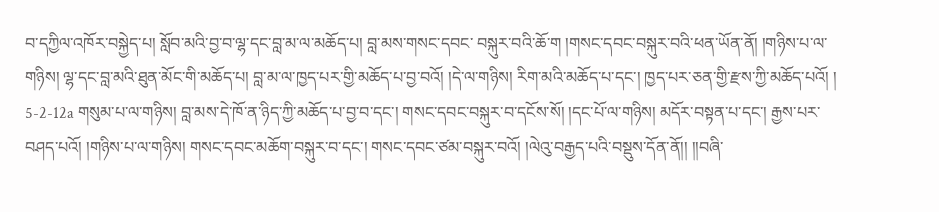བ་དཀྱིལ་འཁོར་བསྐྱེད་པ། སློབ་མའི་བྱ་བ་ལྷ་དང་བླ་མ་ལ་མཆོད་པ། བླ་མས་གསང་དབང་ བསྐུར་བའི་ཆོ་ག །གསང་དབང་བསྐུར་བའི་ཕན་ཡོན་ནོ། །གཉིས་པ་ལ་གཉིས། ལྷ་དང་བླ་མའི་ཐུན་མོང་གི་མཆོད་པ། བླ་མ་ལ་ཁྱད་པར་གྱི་མཆོད་པ་བྱ་བའོ། །དེ་ལ་གཉིས། རིག་མའི་མཆོད་པ་དང་། ཁྱད་པར་ཅན་གྱི་རྫས་ཀྱི་མཆོད་པའོ། ། 5-2-12a གསུམ་པ་ལ་གཉིས། བླ་མས་དེ་ཁོ་ན་ཉིད་ཀྱི་མཆོད་པ་བྱ་བ་དང་། གསང་དབང་བསྐུར་བ་དངོས་སོ། །དང་པོ་ལ་གཉིས། མདོར་བསྟན་པ་དང་། རྒྱས་པར་བཤད་པའོ། །གཉིས་པ་ལ་གཉིས། གསང་དབང་མཆོག་བསྐུར་བ་དང་། གསང་དབང་ཙམ་བསྐུར་བའོ། །ལེའུ་བརྒྱད་པའི་བསྡུས་དོན་ནོ།། །།བཞི་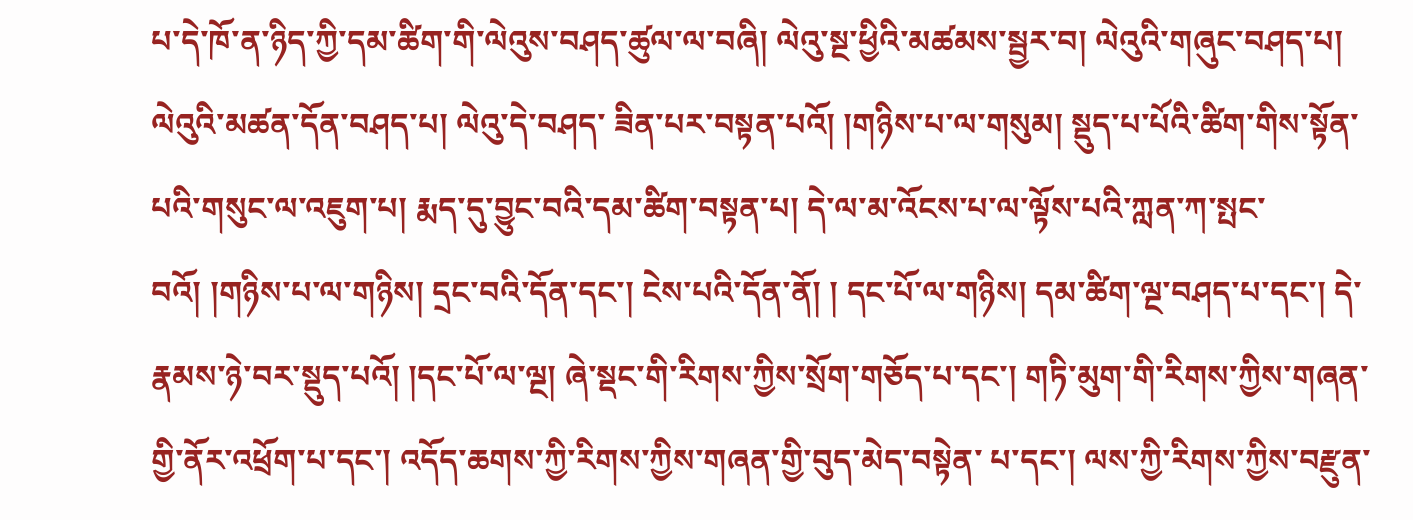པ་དེ་ཁོ་ན་ཉིད་ཀྱི་དམ་ཚིག་གི་ལེའུས་བཤད་ཚུལ་ལ་བཞི། ལེའུ་སྔ་ཕྱིའི་མཚམས་སྦྱར་བ། ལེའུའི་གཞུང་བཤད་པ། ལེའུའི་མཚན་དོན་བཤད་པ། ལེའུ་དེ་བཤད་ ཟིན་པར་བསྟན་པའོ། །གཉིས་པ་ལ་གསུམ། སྡུད་པ་པོའི་ཚིག་གིས་སྟོན་པའི་གསུང་ལ་འཇུག་པ། རྨད་དུ་བྱུང་བའི་དམ་ཚིག་བསྟན་པ། དེ་ལ་མ་འོངས་པ་ལ་ལྟོས་པའི་ཀླན་ཀ་སྤང་བའོ། །གཉིས་པ་ལ་གཉིས། དྲང་བའི་དོན་དང་། ངེས་པའི་དོན་ནོ། ། དང་པོ་ལ་གཉིས། དམ་ཚིག་ལྔ་བཤད་པ་དང་། དེ་རྣམས་ཉེ་བར་སྡུད་པའོ། །དང་པོ་ལ་ལྔ། ཞེ་སྡང་གི་རིགས་ཀྱིས་སྲོག་གཅོད་པ་དང་། གཏི་མུག་གི་རིགས་ཀྱིས་གཞན་གྱི་ནོར་འཕྲོག་པ་དང་། འདོད་ཆགས་ཀྱི་རིགས་ཀྱིས་གཞན་གྱི་བུད་མེད་བསྟེན་ པ་དང་། ལས་ཀྱི་རིགས་ཀྱིས་བརྫུན་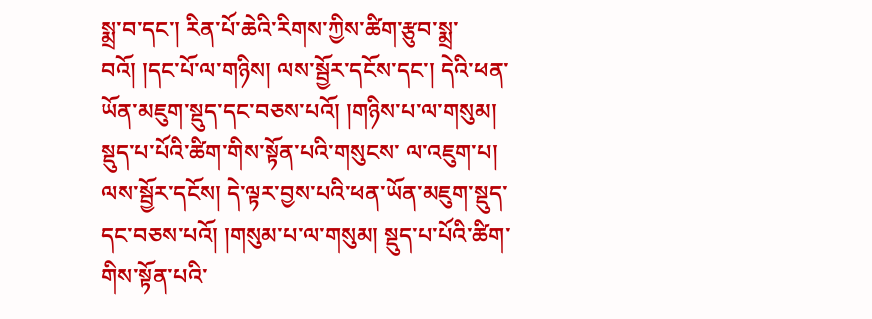སྨྲ་བ་དང་། རིན་པོ་ཆེའི་རིགས་ཀྱིས་ཚིག་རྩུབ་སྨྲ་བའོ། །དང་པོ་ལ་གཉིས། ལས་སྦྱོར་དངོས་དང་། དེའི་ཕན་ཡོན་མཇུག་སྡུད་དང་བཅས་པའོ། །གཉིས་པ་ལ་གསུམ། སྡུད་པ་པོའི་ཚིག་གིས་སྟོན་པའི་གསུངས་ ལ་འཇུག་པ། ལས་སྦྱོར་དངོས། དེ་ལྟར་བྱས་པའི་ཕན་ཡོན་མཇུག་སྡུད་དང་བཅས་པའོ། །གསུམ་པ་ལ་གསུམ། སྡུད་པ་པོའི་ཚིག་གིས་སྟོན་པའི་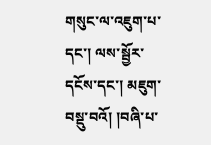གསུང་ལ་འཇུག་པ་དང་། ལས་སྦྱོར་དངོས་དང་། མཇུག་བསྡུ་བའོ། །བཞི་པ་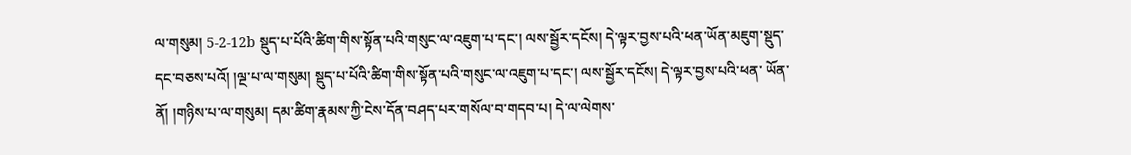ལ་གསུམ། 5-2-12b སྡུད་པ་པོའི་ཚིག་གིས་སྟོན་པའི་གསུང་ལ་འཇུག་པ་དང་། ལས་སྦྱོར་དངོས། དེ་ལྟར་བྱས་པའི་ཕན་ཡོན་མཇུག་སྡུད་དང་བཅས་པའོ། །ལྔ་པ་ལ་གསུམ། སྡུད་པ་པོའི་ཚིག་གིས་སྟོན་པའི་གསུང་ལ་འཇུག་པ་དང་། ལས་སྦྱོར་དངོས། དེ་ལྟར་བྱས་པའི་ཕན་ ཡོན་ནོ། །གཉིས་པ་ལ་གསུམ། དམ་ཚིག་རྣམས་ཀྱི་ངེས་དོན་བཤད་པར་གསོལ་བ་གདབ་པ། དེ་ལ་ལེགས་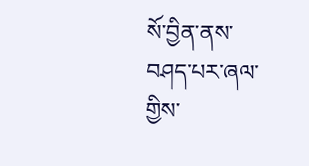སོ་བྱིན་ནས་བཤད་པར་ཞལ་གྱིས་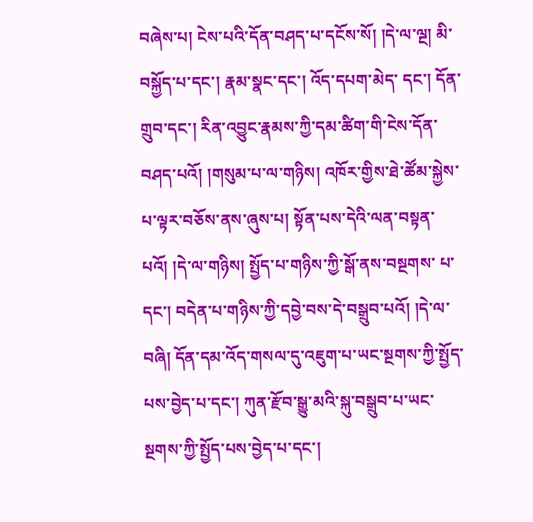བཞེས་པ། ངེས་པའི་དོན་བཤད་པ་དངོས་སོ། །དེ་ལ་ལྔ། མི་བསྐྱོད་པ་དང་། རྣམ་སྣང་དང་། འོད་དཔག་མེད་ དང་། དོན་གྲུབ་དང་། རིན་འབྱུང་རྣམས་ཀྱི་དམ་ཚིག་གི་ངེས་དོན་བཤད་པའོ། །གསུམ་པ་ལ་གཉིས། འཁོར་གྱིས་ཐེ་ཚོམ་སྐྱེས་པ་ལྟར་བཅོས་ནས་ཞུས་པ། སྟོན་པས་དེའི་ལན་བསྟན་པའོ། །དེ་ལ་གཉིས། སྤྱོད་པ་གཉིས་ཀྱི་སྒོ་ནས་བསྔགས་ པ་དང་། བདེན་པ་གཉིས་ཀྱི་དབྱེ་བས་དེ་བསྒྲུབ་པའོ། །དེ་ལ་བཞི། དོན་དམ་འོད་གསལ་དུ་འཇུག་པ་ཡང་སྔགས་ཀྱི་སྤྱོད་པས་བྱེད་པ་དང་། ཀུན་རྫོབ་སྒྱུ་མའི་སྐུ་བསྒྲུབ་པ་ཡང་སྔགས་ཀྱི་སྤྱོད་པས་བྱེད་པ་དང་།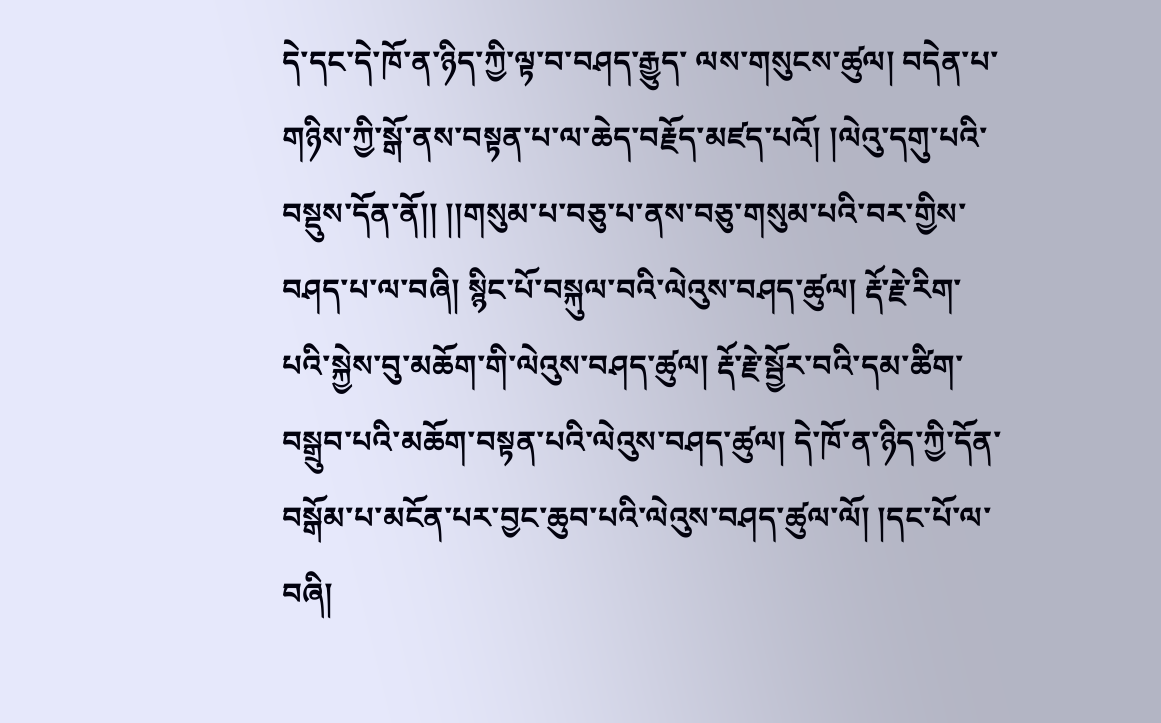དེ་དང་དེ་ཁོ་ན་ཉིད་ཀྱི་ལྟ་བ་བཤད་རྒྱུད་ ལས་གསུངས་ཚུལ། བདེན་པ་གཉིས་ཀྱི་སྒོ་ནས་བསྟན་པ་ལ་ཆེད་བརྗོད་མཛད་པའོ། །ལེའུ་དགུ་པའི་བསྡུས་དོན་ནོ།། །།གསུམ་པ་བཅུ་པ་ནས་བཅུ་གསུམ་པའི་བར་གྱིས་བཤད་པ་ལ་བཞི། སྙིང་པོ་བསྐུལ་བའི་ལེའུས་བཤད་ཚུལ། རྡོ་རྗེ་རིག་པའི་སྐྱེས་བུ་མཆོག་གི་ལེའུས་བཤད་ཚུལ། རྡོ་རྗེ་སྦྱོར་བའི་དམ་ཚིག་བསྒྲུབ་པའི་མཆོག་བསྟན་པའི་ལེའུས་བཤད་ཚུལ། དེ་ཁོ་ན་ཉིད་ཀྱི་དོན་བསྒོམ་པ་མངོན་པར་བྱང་ཆུབ་པའི་ལེའུས་བཤད་ཚུལ་ལོ། །དང་པོ་ལ་བཞི།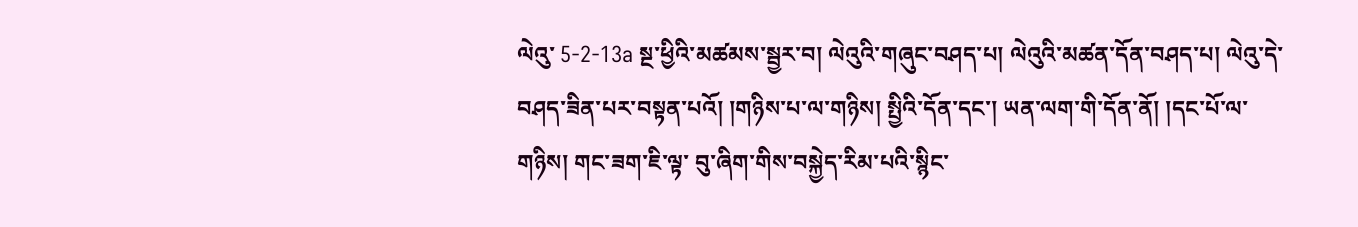ལེའུ་ 5-2-13a སྔ་ཕྱིའི་མཚམས་སྦྱར་བ། ལེའུའི་གཞུང་བཤད་པ། ལེའུའི་མཚན་དོན་བཤད་པ། ལེའུ་དེ་བཤད་ཟིན་པར་བསྟན་པའོ། །གཉིས་པ་ལ་གཉིས། སྤྱིའི་དོན་དང་། ཡན་ལག་གི་དོན་ནོ། །དང་པོ་ལ་གཉིས། གང་ཟག་ཇི་ལྟ་ བུ་ཞིག་གིས་བསྐྱེད་རིམ་པའི་སྙིང་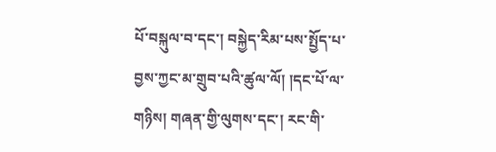པོ་བསྐུལ་བ་དང་། བསྐྱེད་རིམ་པས་སྤྱོད་པ་བྱས་ཀྱང་མ་གྲུབ་པའི་ཚུལ་ལོ། །དང་པོ་ལ་གཉིས། གཞན་གྱི་ལུགས་དང་། རང་གི་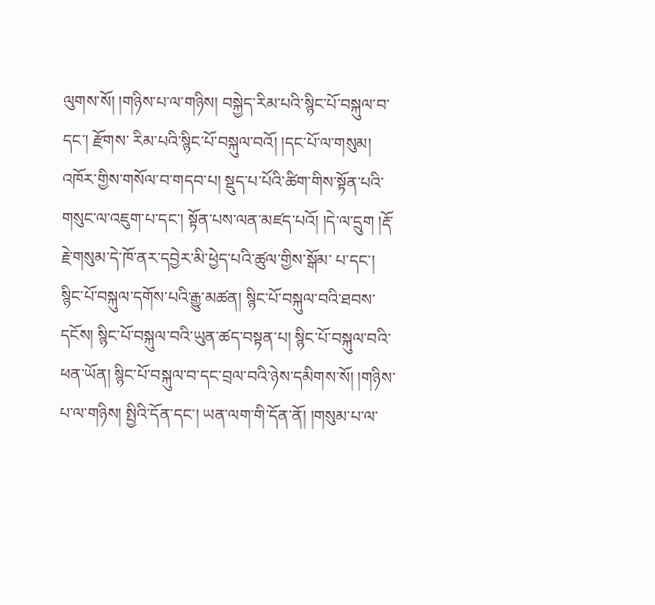ལུགས་སོ། །གཉིས་པ་ལ་གཉིས། བསྐྱེད་རིམ་པའི་སྙིང་པོ་བསྐུལ་བ་དང་། རྫོགས་ རིམ་པའི་སྙིང་པོ་བསྐུལ་བའོ། །དང་པོ་ལ་གསུམ། འཁོར་གྱིས་གསོལ་བ་གདབ་པ། སྡུད་པ་པོའི་ཚིག་གིས་སྟོན་པའི་གསུང་ལ་འཇུག་པ་དང་། སྟོན་པས་ལན་མཛད་པའོ། །དེ་ལ་དྲུག །རྡོ་རྗེ་གསུམ་དེ་ཁོ་ནར་དབྱེར་མི་ཕྱེད་པའི་ཚུལ་གྱིས་སྒོམ་ པ་དང་། སྙིང་པོ་བསྐུལ་དགོས་པའི་རྒྱུ་མཚན། སྙིང་པོ་བསྐུལ་བའི་ཐབས་དངོས། སྙིང་པོ་བསྐུལ་བའི་ཡུན་ཚད་བསྟན་པ། སྙིང་པོ་བསྐུལ་བའི་ཕན་ཡོན། སྙིང་པོ་བསྐུལ་བ་དང་བྲལ་བའི་ཉེས་དམིགས་སོ། །གཉིས་པ་ལ་གཉིས། སྤྱིའི་དོན་དང་། ཡན་ལག་གི་དོན་ནོ། །གསུམ་པ་ལ་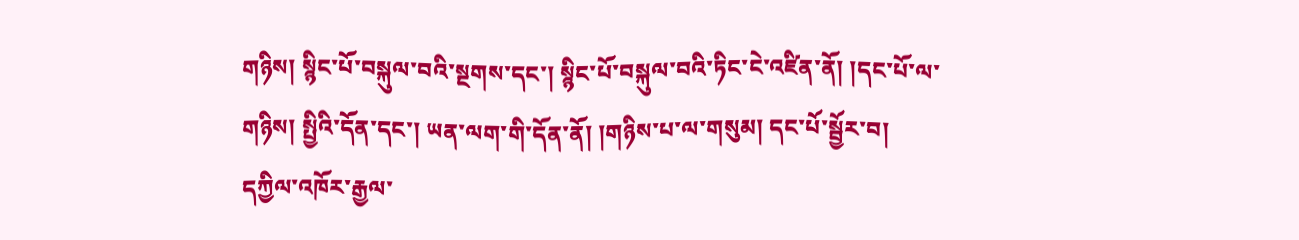གཉིས། སྙིང་པོ་བསྐུལ་བའི་སྔགས་དང་། སྙིང་པོ་བསྐུལ་བའི་ཏིང་ངེ་འཛིན་ནོ། །དང་པོ་ལ་གཉིས། སྤྱིའི་དོན་དང་། ཡན་ལག་གི་དོན་ནོ། །གཉིས་པ་ལ་གསུམ། དང་པོ་སྦྱོར་བ། དཀྱིལ་འཁོར་རྒྱལ་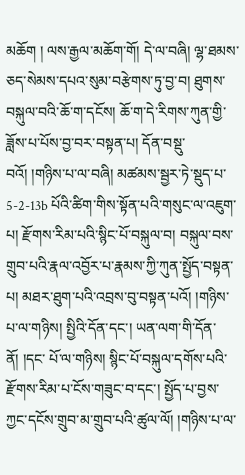མཆོག ། ལས་རྒྱལ་མཆོག་གོ། དེ་ལ་བཞི། ལྷ་ཐམས་ཅད་སེམས་དཔའ་སུམ་བརྩེགས་ཏུ་བྱ་བ། ཐུགས་བསྐུལ་བའི་ཆོ་ག་དངོས། ཆོ་ག་དེ་རིགས་ཀུན་གྱི་ཟློས་པ་པོས་བྱ་བར་བསྟན་པ། དོན་བསྡུ་བའོ། །གཉིས་པ་ལ་བཞི། མཚམས་སྦྱར་ཏེ་སྡུད་པ་ 5-2-13b པོའི་ཚིག་གིས་སྟོན་པའི་གསུང་ལ་འཇུག་པ། རྫོགས་རིམ་པའི་སྙིང་པོ་བསྐུལ་བ། བསྐུལ་བས་གྲུབ་པའི་རྣལ་འབྱོར་པ་རྣམས་ཀྱི་ཀུན་སྤྱོད་བསྟན་པ། མཐར་ཐུག་པའི་འབྲས་བུ་བསྟན་པའོ། །གཉིས་པ་ལ་གཉིས། སྤྱིའི་དོན་དང་། ཡན་ལག་གི་དོན་ནོ། །དང་ པོ་ལ་གཉིས། སྙིང་པོ་བསྐུལ་དགོས་པའི་རྫོགས་རིམ་པ་ངོས་གཟུང་བ་དང་། སྤྱོད་པ་བྱས་ཀྱང་དངོས་གྲུབ་མ་གྲུབ་པའི་ཚུལ་ལོ། །གཉིས་པ་ལ་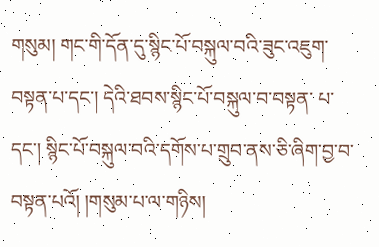གསུམ། གང་གི་དོན་དུ་སྙིང་པོ་བསྐུལ་བའི་ཟུང་འཇུག་བསྟན་པ་དང་། དེའི་ཐབས་སྙིང་པོ་བསྐུལ་བ་བསྟན་ པ་དང་། སྙིང་པོ་བསྐུལ་བའི་དགོས་པ་གྲུབ་ནས་ཅི་ཞིག་བྱ་བ་བསྟན་པའོ། །གསུམ་པ་ལ་གཉིས།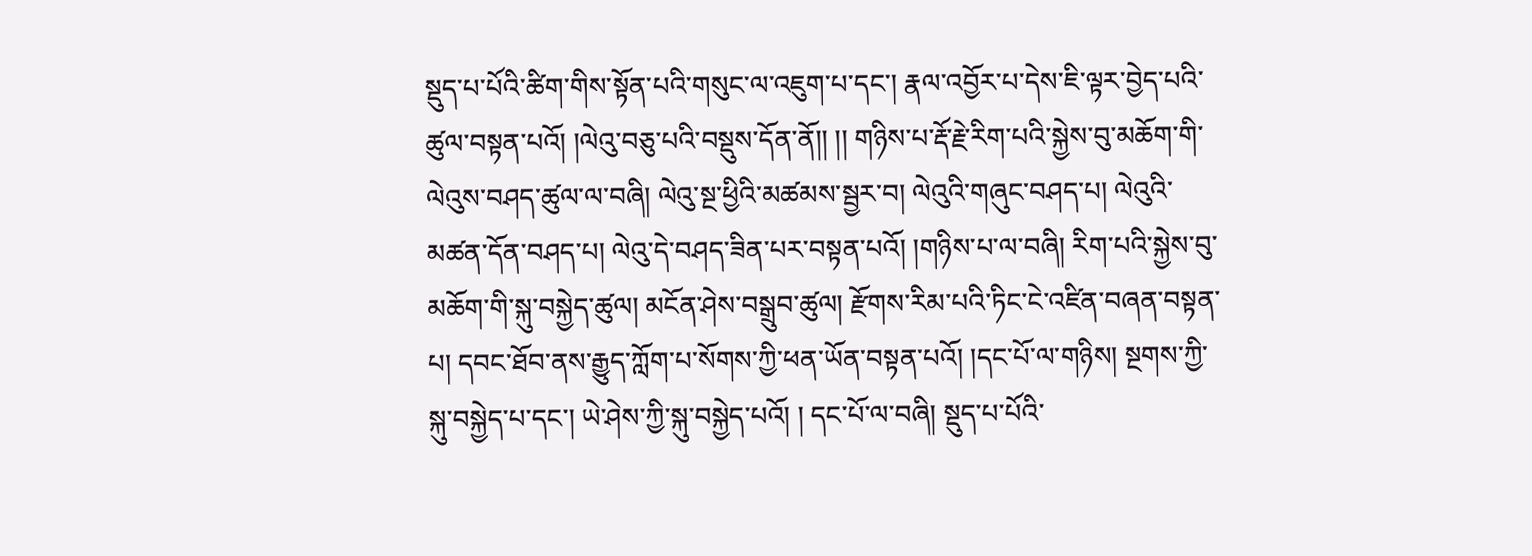སྡུད་པ་པོའི་ཚིག་གིས་སྟོན་པའི་གསུང་ལ་འཇུག་པ་དང་། རྣལ་འབྱོར་པ་དེས་ཇི་ལྟར་བྱེད་པའི་ཚུལ་བསྟན་པའོ། །ལེའུ་བཅུ་པའི་བསྡུས་དོན་ནོ།། །། གཉིས་པ་རྡོ་རྗེ་རིག་པའི་སྐྱེས་བུ་མཆོག་གི་ལེའུས་བཤད་ཚུལ་ལ་བཞི། ལེའུ་སྔ་ཕྱིའི་མཚམས་སྦྱར་བ། ལེའུའི་གཞུང་བཤད་པ། ལེའུའི་མཚན་དོན་བཤད་པ། ལེའུ་དེ་བཤད་ཟིན་པར་བསྟན་པའོ། །གཉིས་པ་ལ་བཞི། རིག་པའི་སྐྱེས་བུ་ མཆོག་གི་སྐུ་བསྐྱེད་ཚུལ། མངོན་ཤེས་བསྒྲུབ་ཚུལ། རྫོགས་རིམ་པའི་ཏིང་ངེ་འཛིན་བཞན་བསྟན་པ། དབང་ཐོབ་ནས་རྒྱུད་ཀློག་པ་སོགས་ཀྱི་ཕན་ཡོན་བསྟན་པའོ། །དང་པོ་ལ་གཉིས། སྔགས་ཀྱི་སྐུ་བསྐྱེད་པ་དང་། ཡེ་ཤེས་ཀྱི་སྐུ་བསྐྱེད་པའོ། ། དང་པོ་ལ་བཞི། སྡུད་པ་པོའི་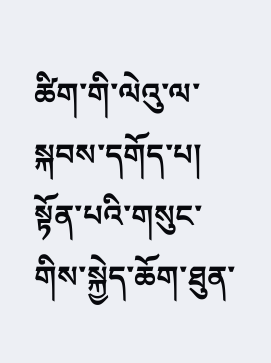ཚིག་གི་ལེའུ་ལ་སྐབས་དགོད་པ། སྟོན་པའི་གསུང་གིས་སྐྱེད་ཆོག་ཐུན་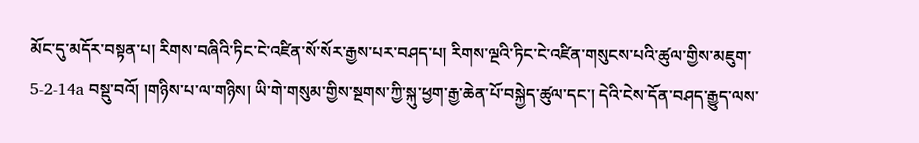མོང་དུ་མདོར་བསྟན་པ། རིགས་བཞིའི་ཏིང་ངེ་འཛིན་སོ་སོར་རྒྱས་པར་བཤད་པ། རིགས་ལྔའི་ཏིང་ངེ་འཛིན་གསུངས་པའི་ཚུལ་གྱིས་མཇུག་ 5-2-14a བསྡུ་བའོ། །གཉིས་པ་ལ་གཉིས། ཡི་གེ་གསུམ་གྱིས་སྔགས་ཀྱི་སྐུ་ཕྱག་རྒྱ་ཆེན་པོ་བསྐྱེད་ཚུལ་དང་། དེའི་ངེས་དོན་བཤད་རྒྱུད་ལས་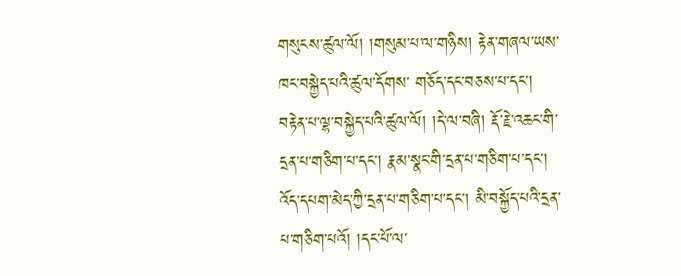གསུངས་ཚུལ་ལོ། །གསུམ་པ་ལ་གཉིས། རྟེན་གཞལ་ཡས་ཁང་བསྐྱེད་པའི་ཚུལ་དོགས་ གཅོད་དང་བཅས་པ་དང་། བརྟེན་པ་ལྷ་བསྐྱེད་པའི་ཚུལ་ལོ། །དེ་ལ་བཞི། རྡོ་རྗེ་འཆང་གི་དྲན་པ་གཅིག་པ་དང་། རྣམ་སྣང་གི་དྲན་པ་གཅིག་པ་དང་། འོད་དཔག་མེད་ཀྱི་དྲན་པ་གཅིག་པ་དང་། མི་བསྐྱོད་པའི་དྲན་པ་གཅིག་པའོ། །དང་པོ་ལ་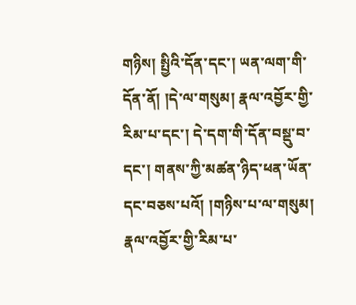གཉིས། སྤྱིའི་དོན་དང་། ཡན་ལག་གི་དོན་ནོ། །དེ་ལ་གསུམ། རྣལ་འབྱོར་གྱི་རིམ་པ་དང་། དེ་དག་གི་དོན་བསྡུ་བ་དང་། གནས་ཀྱི་མཚན་ཉིད་ཕན་ཡོན་དང་བཅས་པའོ། །གཉིས་པ་ལ་གསུམ། རྣལ་འབྱོར་གྱི་རིམ་པ་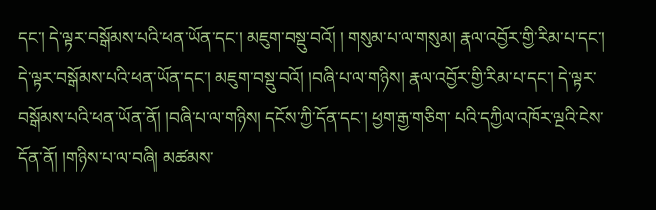དང་། དེ་ལྟར་བསྒོམས་པའི་ཕན་ཡོན་དང་། མཇུག་བསྡུ་བའོ། ། གསུམ་པ་ལ་གསུམ། རྣལ་འབྱོར་གྱི་རིམ་པ་དང་། དེ་ལྟར་བསྒོམས་པའི་ཕན་ཡོན་དང་། མཇུག་བསྡུ་བའོ། །བཞི་པ་ལ་གཉིས། རྣལ་འབྱོར་གྱི་རིམ་པ་དང་། དེ་ལྟར་བསྒོམས་པའི་ཕན་ཡོན་ནོ། །བཞི་པ་ལ་གཉིས། དངོས་ཀྱི་དོན་དང་། ཕྱག་རྒྱ་གཅིག་ པའི་དཀྱིལ་འཁོར་ལྔའི་ངེས་དོན་ནོ། །གཉིས་པ་ལ་བཞི། མཚམས་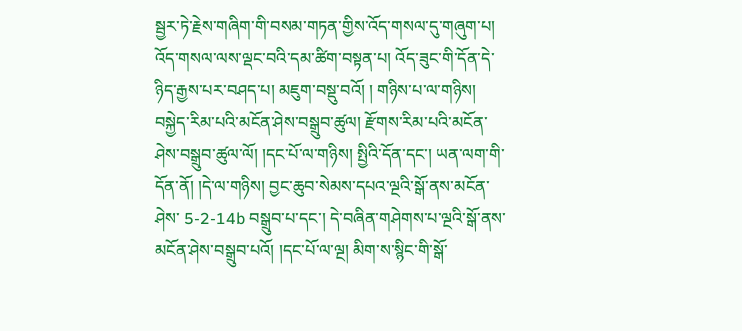སྦྱར་ཏེ་རྗེས་གཞིག་གི་བསམ་གཏན་གྱིས་འོད་གསལ་དུ་གཞུག་པ། འོད་གསལ་ལས་ལྡང་བའི་དམ་ཚིག་བསྟན་པ། འོད་ཟུང་གི་དོན་དེ་ཉིད་རྒྱས་པར་བཤད་པ། མཇུག་བསྡུ་བའོ། ། གཉིས་པ་ལ་གཉིས། བསྐྱེད་རིམ་པའི་མངོན་ཤེས་བསྒྲུབ་ཚུལ། རྫོགས་རིམ་པའི་མངོན་ཤེས་བསྒྲུབ་ཚུལ་ལོ། །དང་པོ་ལ་གཉིས། སྤྱིའི་དོན་དང་། ཡན་ལག་གི་དོན་ནོ། །དེ་ལ་གཉིས། བྱང་ཆུབ་སེམས་དཔའ་ལྔའི་སྒོ་ནས་མངོན་ཤེས་ 5-2-14b བསྒྲུབ་པ་དང་། དེ་བཞིན་གཤེགས་པ་ལྔའི་སྒོ་ནས་མངོན་ཤེས་བསྒྲུབ་པའོ། །དང་པོ་ལ་ལྔ། མིག་ས་སྙིང་གི་སྒོ་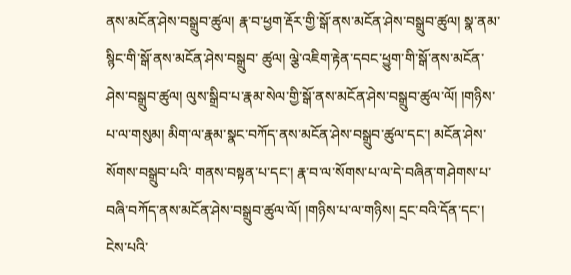ནས་མངོན་ཤེས་བསྒྲུབ་ཚུལ། རྣ་བ་ཕྱག་རྡོར་གྱི་སྒོ་ནས་མངོན་ཤེས་བསྒྲུབ་ཚུལ། སྣ་ནམ་སྙིང་གི་སྒོ་ནས་མངོན་ཤེས་བསྒྲུབ་ ཚུལ། ལྕེ་འཇིག་རྟེན་དབང་ཕྱུག་གི་སྒོ་ནས་མངོན་ཤེས་བསྒྲུབ་ཚུལ། ལུས་སྒྲིབ་པ་རྣམ་སེལ་གྱི་སྒོ་ནས་མངོན་ཤེས་བསྒྲུབ་ཚུལ་ལོ། །གཉིས་པ་ལ་གསུམ། མིག་ལ་རྣམ་སྣང་བཀོད་ནས་མངོན་ཤེས་བསྒྲུབ་ཚུལ་དང་། མངོན་ཤེས་སོགས་བསྒྲུབ་པའི་ གནས་བསྟན་པ་དང་། རྣ་བ་ལ་སོགས་པ་ལ་དེ་བཞིན་གཤེགས་པ་བཞི་བཀོད་ནས་མངོན་ཤེས་བསྒྲུབ་ཚུལ་ལོ། །གཉིས་པ་ལ་གཉིས། དྲང་བའི་དོན་དང་། ངེས་པའི་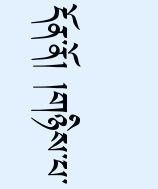དོན་ནོ། །གཉིས་པ་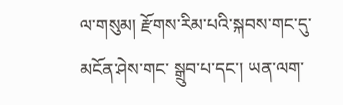ལ་གསུམ། རྫོགས་རིམ་པའི་སྐབས་གང་དུ་མངོན་ཤེས་གང་ སྒྲུབ་པ་དང་། ཡན་ལག་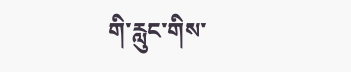གི་རླུང་གིས་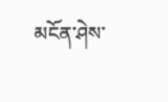མངོན་ཤེས་